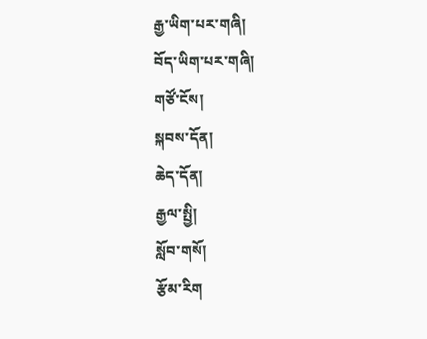རྒྱ་ཡིག་པར་གཞི།
བོད་ཡིག་པར་གཞི།
གཙོ་ངོས།
སྐབས་དོན།
ཆེད་དོན།
རྒྱལ་སྤྱི།
སློབ་གསོ།
རྩོམ་རིག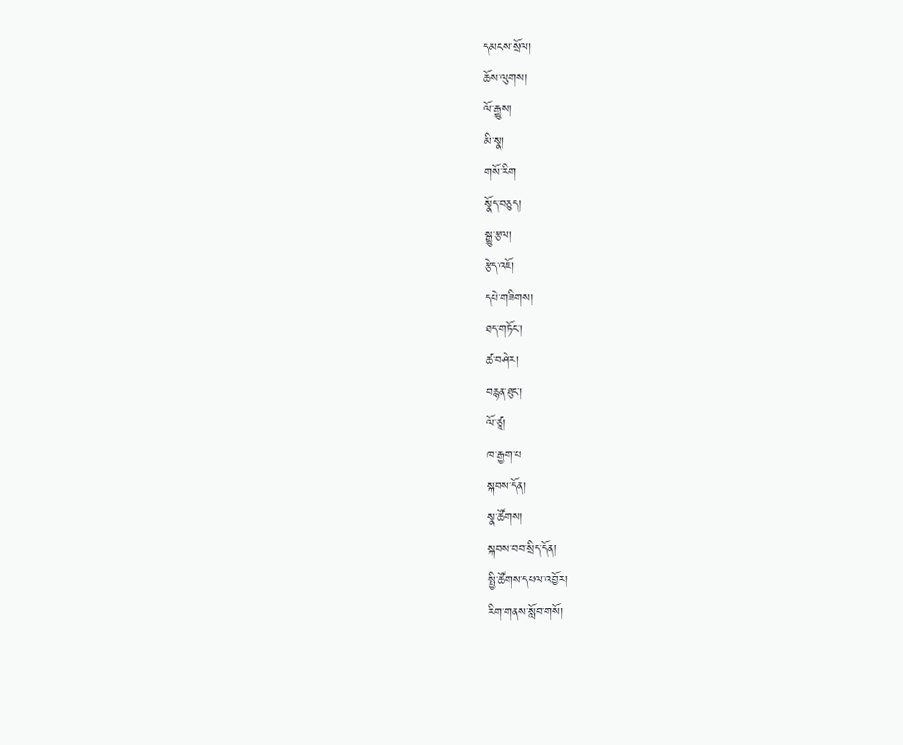དམངས་སྲོལ།
ཆོས་ལུགས།
ལོ་རྒྱུས།
མི་སྣ།
གསོ་རིག
སྣོད་བཅུད།
སྒྱུ་རྩལ།
རྩེད་འཇོ།
དཔེ་གཟིགས།
ཐད་གཏོང་།
ཚ་བཤེར།
བརྙན་ཐུང་།
ལོ་ཙཱ།
ཁ་རྒྱག་པ
སྐབས་དོན།
སྣ་ཚོགས།
སྐབས་བབ་སྲིད་དོན།
སྤྱི་ཚོགས་དཔལ་འབྱོར།
རིག་གནས་སློབ་གསོ།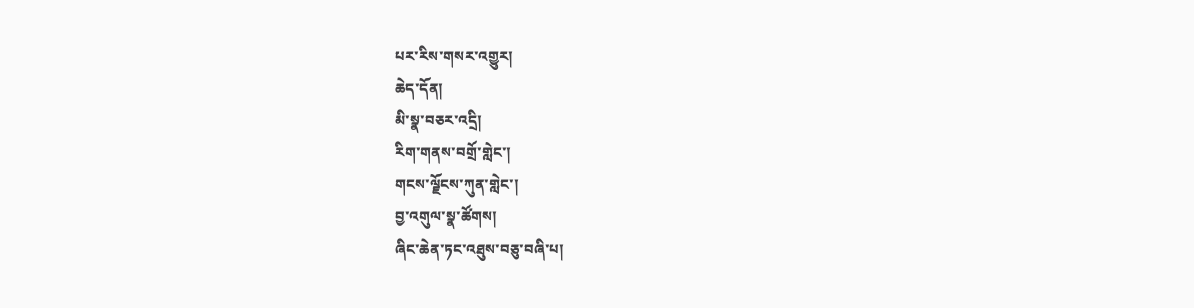པར་རིས་གསར་འགྱུར།
ཆེད་དོན།
མི་སྣ་བཅར་འདྲི།
རིག་གནས་བགྲོ་གླེང་།
གངས་ལྗོངས་ཀུན་གླེང་།
བྱ་འགུལ་སྣ་ཚོགས།
ཞིང་ཆེན་ཏང་འཐུས་བཅུ་བཞི་པ།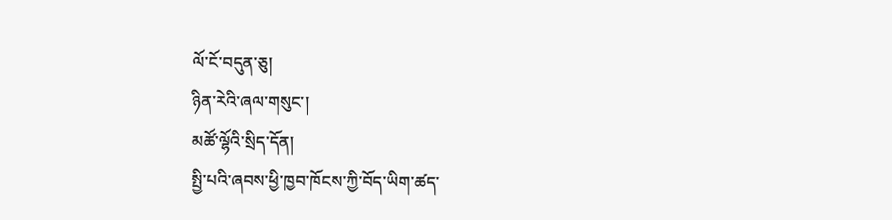ལོ་ངོ་བདུན་ཅུ།
ཉིན་རེའི་ཞལ་གསུང་།
མཚོ་ལྷོའི་སྲིད་དོན།
སྤྱི་པའི་ཞབས་ཕྱི་ཁྱབ་ཁོངས་ཀྱི་བོད་ཡིག་ཚད་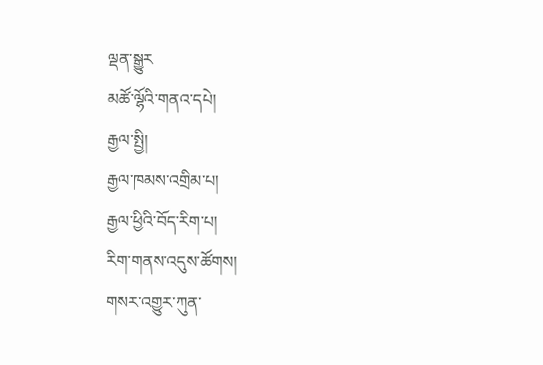ལྡན་སྒྱུར
མཚོ་ལྷོའི་གནའ་དཔེ།
རྒྱལ་སྤྱི།
རྒྱལ་ཁམས་འགྲིམ་པ།
རྒྱལ་ཕྱིའི་བོད་རིག་པ།
རིག་གནས་འདུས་ཚོགས།
གསར་འགྱུར་ཀུན་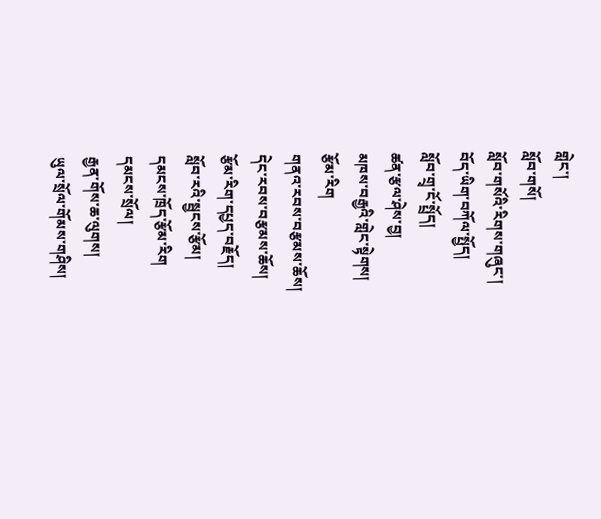གླེང་།
སློབ་གསོ།
སློབ་གསོའི་རིགས་གཞུང་།
བོད་ཡིག་བཀོལ་སྤྱོད།
སློབ་གྲྭ་ངོ་སྤྲོད།
ཚན་རྩལ་ཤེས་བྱ།
མཁས་བརྒྱའི་གླེང་སྟེགས།
རྩོམ་རིག
གནའ་རབས་བརྩམས་ཆོས།
དེང་རབས་བརྩམས་ཆོས།
རྩོམ་རིག་དཔྱད་བརྗོད།
སློབ་རའི་སྦྱངས་རྩོམ།
དམངས་ཁྲོད་རྩོམ་རིག
དམངས་སྲོལ།
རྒྱན་གོས་ཆ་ལུགས།
ཡུལ་སྲོལ་གོམས་གཤིས།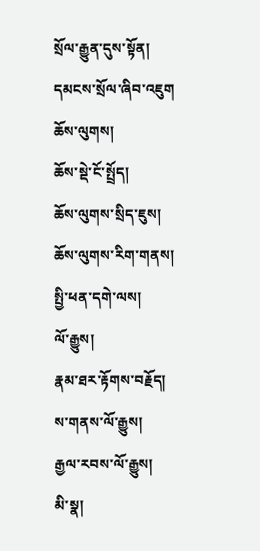སྲོལ་རྒྱུན་དུས་སྟོན།
དམངས་སྲོལ་ཞིབ་འཇུག
ཆོས་ལུགས།
ཆོས་སྡེ་ངོ་སྤྲོད།
ཆོས་ལུགས་སྲིད་ཇུས།
ཆོས་ལུགས་རིག་གནས།
སྤྱི་ཕན་དགེ་ལས།
ལོ་རྒྱུས།
རྣམ་ཐར་རྟོགས་བརྗོད།
ས་གནས་ལོ་རྒྱུས།
རྒྱལ་རབས་ལོ་རྒྱུས།
མི་སྣ།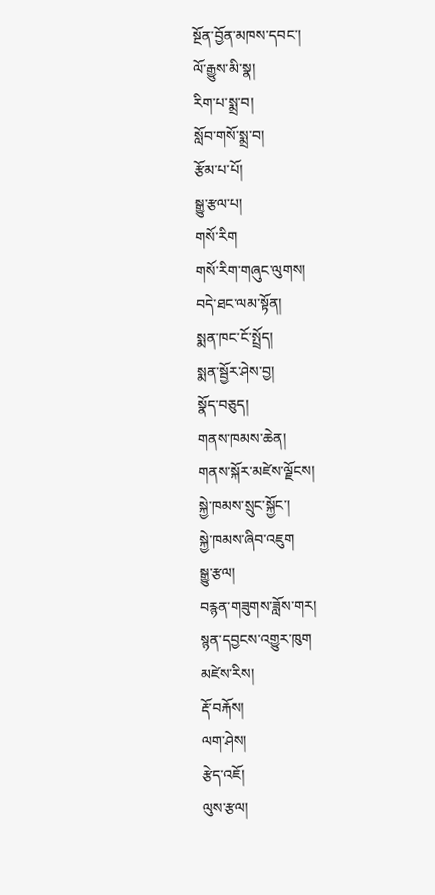སྔོན་བྱོན་མཁས་དབང་།
ལོ་རྒྱུས་མི་སྣ།
རིག་པ་སྨྲ་བ།
སློབ་གསོ་སྨྲ་བ།
རྩོམ་པ་པོ།
སྒྱུ་རྩལ་པ།
གསོ་རིག
གསོ་རིག་གཞུང་ལུགས།
བདེ་ཐང་ལམ་སྟོན།
སྨན་ཁང་ངོ་སྤྲོད།
སྨན་སྦྱོར་ཤེས་བྱ།
སྣོད་བཅུད།
གནས་ཁམས་ཆེན།
གནས་སྐོར་མཛེས་ལྗོངས།
སྐྱེ་ཁམས་སྲུང་སྐྱོང་།
སྐྱེ་ཁམས་ཞིབ་འཇུག
སྒྱུ་རྩལ།
བརྙན་གཟུགས་ཟློས་གར།
སྙན་དབྱངས་འགྱུར་ཁུག
མཛེས་རིས།
རྡོ་བརྐོས།
ལག་ཤེས།
རྩེད་འཇོ།
ལུས་རྩལ།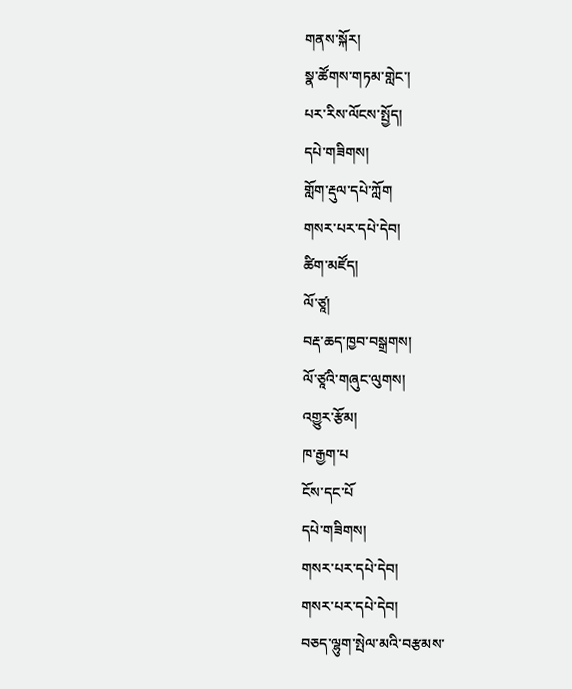གནས་སྐོར།
སྣ་ཚོགས་གཏམ་གླེང་།
པར་རིས་ལོངས་སྤྱོད།
དཔེ་གཟིགས།
གློག་རྡུལ་དཔེ་ཀློག
གསར་པར་དཔེ་དེབ།
ཚིག་མཛོད།
ལོ་ཙཱ།
བརྡ་ཆད་ཁྱབ་བསྒྲགས།
ལོ་ཙཱའི་གཞུང་ལུགས།
འགྱུར་རྩོམ།
ཁ་རྒྱག་པ
ངོས་དང་པོ
དཔེ་གཟིགས།
གསར་པར་དཔེ་དེབ།
གསར་པར་དཔེ་དེབ།
བཅད་ལྷུག་སྤེལ་མའི་བརྩམས་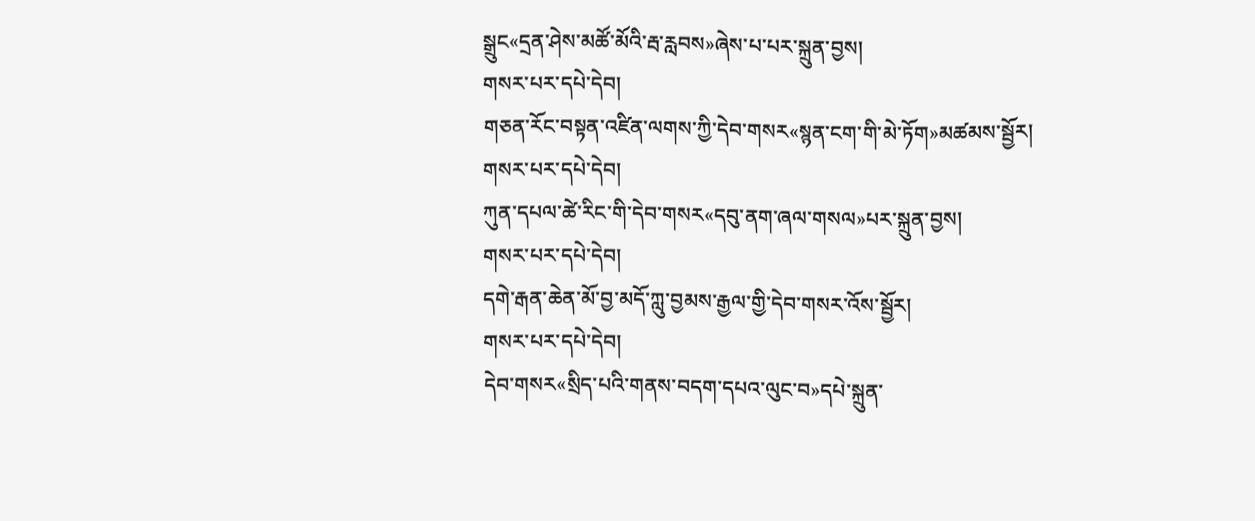སྒྲུང«དྲན་ཤེས་མཚོ་མོའི་རྦ་རླབས»ཞེས་པ་པར་སྐྲུན་བྱས།
གསར་པར་དཔེ་དེབ།
གཅན་རོང་བསྟན་འཛིན་ལགས་ཀྱི་དེབ་གསར«སྙན་ངག་གི་མེ་ཏོག»མཚམས་སྦྱོར།
གསར་པར་དཔེ་དེབ།
ཀུན་དཔལ་ཚེ་རིང་གི་དེབ་གསར«དབུ་ནག་ཞལ་གསལ»པར་སྐྲུན་བྱས།
གསར་པར་དཔེ་དེབ།
དགེ་རྒན་ཆེན་མོ་བྱ་མདོ་ཀླུ་བྱམས་རྒྱལ་གྱི་དེབ་གསར་འོས་སྦྱོར།
གསར་པར་དཔེ་དེབ།
དེབ་གསར«སྲིད་པའི་གནས་བདག་དཔའ་ལུང་བ»དཔེ་སྐྲུན་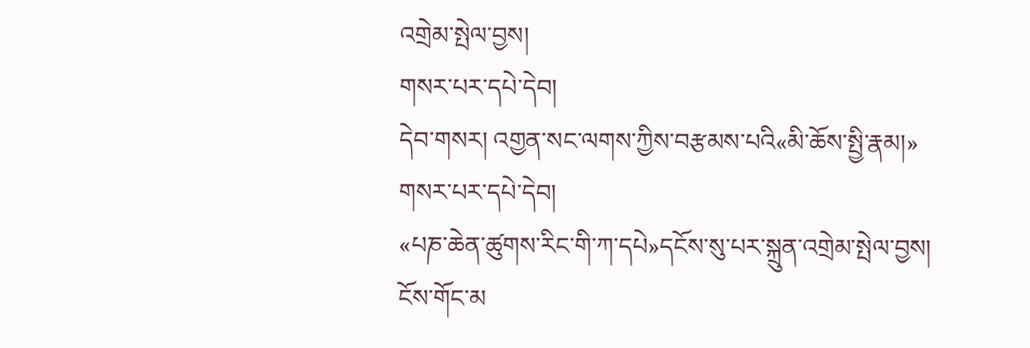འགྲེམ་སྤེལ་བྱས།
གསར་པར་དཔེ་དེབ།
དེབ་གསར། འགྱན་སང་ལགས་ཀྱིས་བརྩམས་པའི«མི་ཆོས་སྤྱི་རྣམ།»
གསར་པར་དཔེ་དེབ།
«པཎ་ཆེན་ཚུགས་རིང་གི་ཀ་དཔེ»དངོས་སུ་པར་སྐྲུན་འགྲེམ་སྤེལ་བྱས།
ངོས་གོང་མ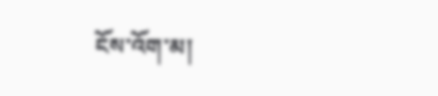ངོས་འོག་མ།